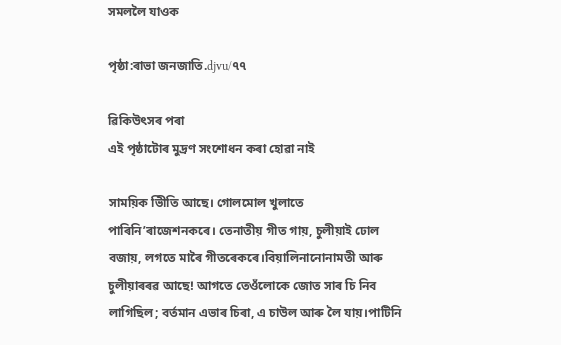সমললৈ যাওক

পৃষ্ঠা:ৰাভা জনজাতি.djvu/৭৭

ৱিকিউৎসৰ পৰা
এই পৃষ্ঠাটোৰ মুদ্ৰণ সংশোধন কৰা হোৱা নাই

সাময়িক ভিীতি আছে। গোলমোল খুলাতে পাৰিনি’ৰাজেশনকৰে। তেনাতীয় গীত গায়, চুলীয়াই ঢোল বজায়, লগতে মাৰৈ গীতৰেকৰে।বিয়ালিনানোনামতী আৰু চুলীয়াৰৰৱ আছে! আগতে তেওঁলোকে জোত সাৰ চি নিব লাগিছিল; বৰ্তমান এভাৰ চিৰা, এ চাউল আৰু লৈ যায়।পাটিনি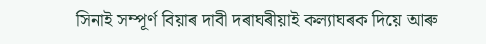সিনাই সম্পূৰ্ণ বিয়াৰ দাবী দৰাঘৰীয়াই কল্যাঘৰক দিয়ে আৰু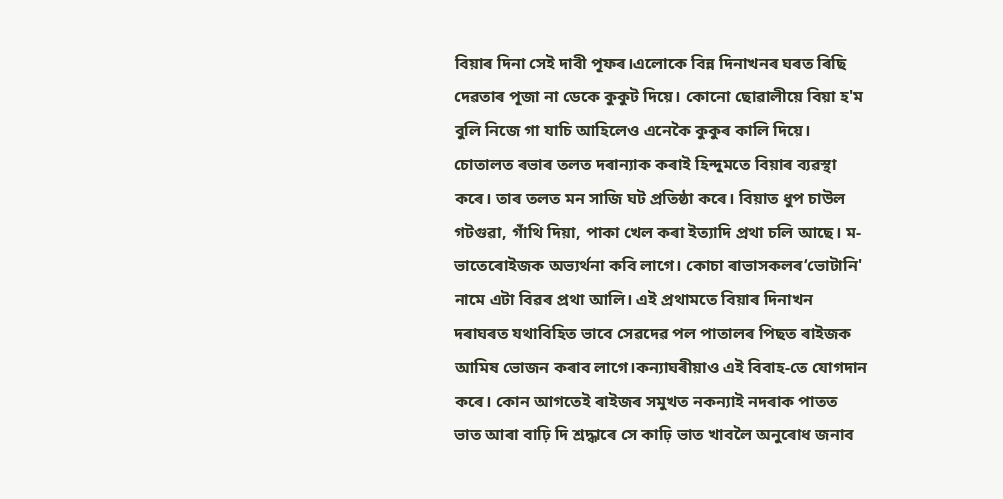বিয়াৰ দিনা সেই দাবী পূফৰ।এলোকে বিন্ন দিনাখনৰ ঘৰত ৰিছি দেৱতাৰ পূজা না ডেকে কুকুট দিয়ে। কোনো ছোৱালীয়ে বিয়া হ'ম বুলি নিজে গা যাচি আহিলেও এনেকৈ কুকুৰ কালি দিয়ে। চোতালত ৰভাৰ তলত দৰান্যাক কৰাই হিন্দুমতে বিয়াৰ ব্যৱস্থা কৰে। তাৰ তলত মন সাজি ঘট প্ৰতিষ্ঠা কৰে। বিয়াত ধুপ চাউল গটগুৱা, গাঁথি দিয়া, পাকা খেল কৰা ইত্যাদি প্ৰথা চলি আছে। ম-ভাতেৰোইজক অভ্যৰ্থনা কবি লাগে। কোচা ৰাভাসকলৰ‘ভোটানি' নামে এটা বিৱৰ প্ৰথা আলি। এই প্ৰথামতে বিয়াৰ দিনাখন দৰাঘৰত যথাবিহিত ভাবে সেৱদেৱ পল পাতালৰ পিছত ৰাইজক আমিষ ভোজন কৰাব লাগে।কন্যাঘৰীয়াও এই বিবাহ-তে যোগদান কৰে। কোন আগতেই ৰাইজৰ সমুখত নকন্যাই নদৰাক পাতত ভাত আৰা বাঢ়ি দি শ্ৰদ্ধাৰে সে কাঢ়ি ভাত খাবলৈ অনুৰোধ জনাব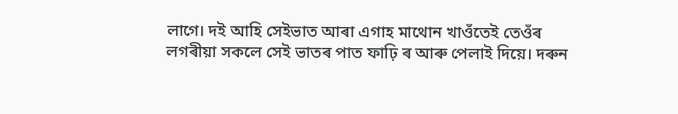লাগে। দই আহি সেইভাত আৰা এগাহ মাথোন খাওঁতেই তেওঁৰ লগৰীয়া সকলে সেই ভাতৰ পাত ফাঢ়ি ৰ আৰু পেলাই দিয়ে। দৰুন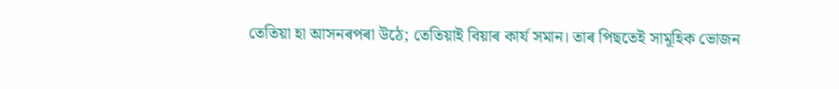তেতিয়া হা আসনৰপৰা উঠে; তেতিয়াই বিয়াৰ কাৰ্য সমান। তাৰ পিছতেই সামূহিক ভোজন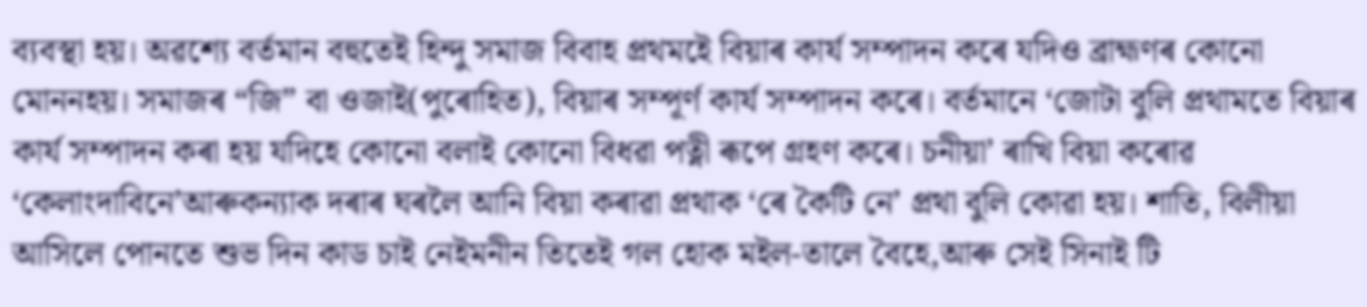ব্যবস্থা হয়। অৱশ্যে বৰ্তমান বহুতেই হিন্দু সমাজ বিবাহ প্ৰথমইে বিয়াৰ কাৰ্য সম্পাদন কৰে যদিও ব্ৰাহ্মণৰ কোনো মোননহয়। সমাজৰ “জি” বা ওজাই(পুৰোহিত), বিয়াৰ সম্পূৰ্ণ কাৰ্য সম্পাদন কৰে। বৰ্তমানে ‘জোটা বুলি প্ৰথামতে বিয়াৰ কাৰ্য সম্পাদন কৰা হয় যদিহে কোনো বলাই কোনো বিধৱা পত্নী ৰূপে গ্ৰহণ কৰে। চনীয়া’ ৰাখি বিয়া কৰোৱ ‘কেলাংদাবিনে’আৰুকন্যাক দৰাৰ ঘৰলৈ আনি বিয়া কৰাৱা প্ৰথাক ‘ৰে কৈটি নে’ প্ৰথা বুলি কোৱা হয়। শাতি, বিলীয়া আসিলে পোনতে শুভ দিন কাড চাই নেইমনীন তিতেই গল হোক মইল-তালে বৈহে,আৰু সেই সিনাই টি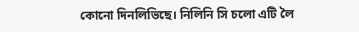কোনো দিনলিভিছে। নিলিনি সি চলো এটি লৈ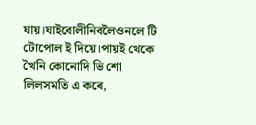যায়।যাইবোলীনিবলৈওনলে টি টোপোল ই দিয়ে।পায়ই থেকে খৈনি কোনোদি ভি শো লিলসমতি এ কৰে,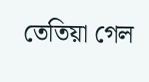তেতিয়া গেল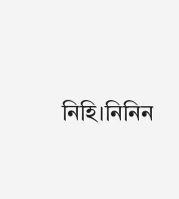নিহি।নিনিন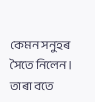কেমন সনুহৰ সৈতে নিলেন। তাৰা বতে